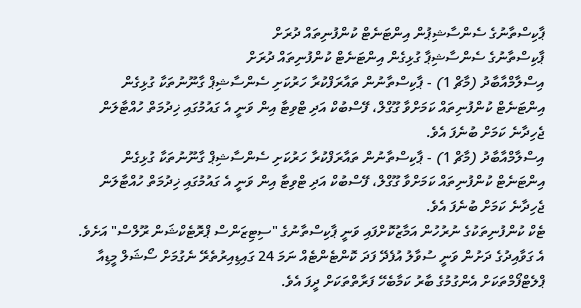ޕާކިސްތާނުގެ ސެންސާޝިޕުން އިންޓަނެޓް ކުންފުނިތައް ދުރަށް
ޕާކިސްތާނުގެ ސެންސާޝިޕާ ގުޅިގެން އިންޓަނެޓް ކުންފުނިތައް ދުރަށް
އިސްލާމްއާބާދު (މާޗް 1) - ޕާކިސްތާނުން ތައާރަފްކުރާ ހަރުކަށި ސެންސާޝިޕް ގާނޫނުތަކާ ގުޅިގެން އިންޓަނެޓް ކުންފުނިތައް ކަމަށްވާ ގޫގްލް، ފޭސްބުކް އަދި ޓްވިޓާ އިން ވަނީ އެ ގައުމުގައި ޚިދުމަތް ހުއްޓާލަން ޖެހިދާނެ ކަމަށް ބުނެފަ އެވެ.
އިސްލާމްއާބާދު (މާޗް 1) - ޕާކިސްތާނުން ތައާރަފްކުރާ ހަރުކަށި ސެންސާޝިޕް ގާނޫނުތަކާ ގުޅިގެން އިންޓަނެޓް ކުންފުނިތައް ކަމަށްވާ ގޫގްލް، ފޭސްބުކް އަދި ޓްވިޓާ އިން ވަނީ އެ ގައުމުގައި ޚިދުމަތް ހުއްޓާލަން ޖެހިދާނެ ކަމަށް ބުނެފަ އެވެ.
ޓެކް ކުންފުނިތަކުގެ ނުރުހުން އަމާޒުކޮށްފައި ވަނީ ޕާކިސްތާނުގެ "ސިޓިޒަންސް ޕްރޮޓެކްޝަން ރޫލްސް" އަށެވެ. އެ ގަވާއިދުގެ ދަށުން ވަނީ ސުވާލު އުފެދޭ ފަދަ ކޮންޓެންޓެއް ނަމަ 24 ގައިޑިއިރުތެރޭ ނެގުމަށް ސޯޝަލް މީޑިއާ ޕްލެޓްފޯމްތަކަށް އެންގުމުގެ ބާރު ކަމާބެހޭ ފަރާތްތަކަށް ދީފަ އެވެ.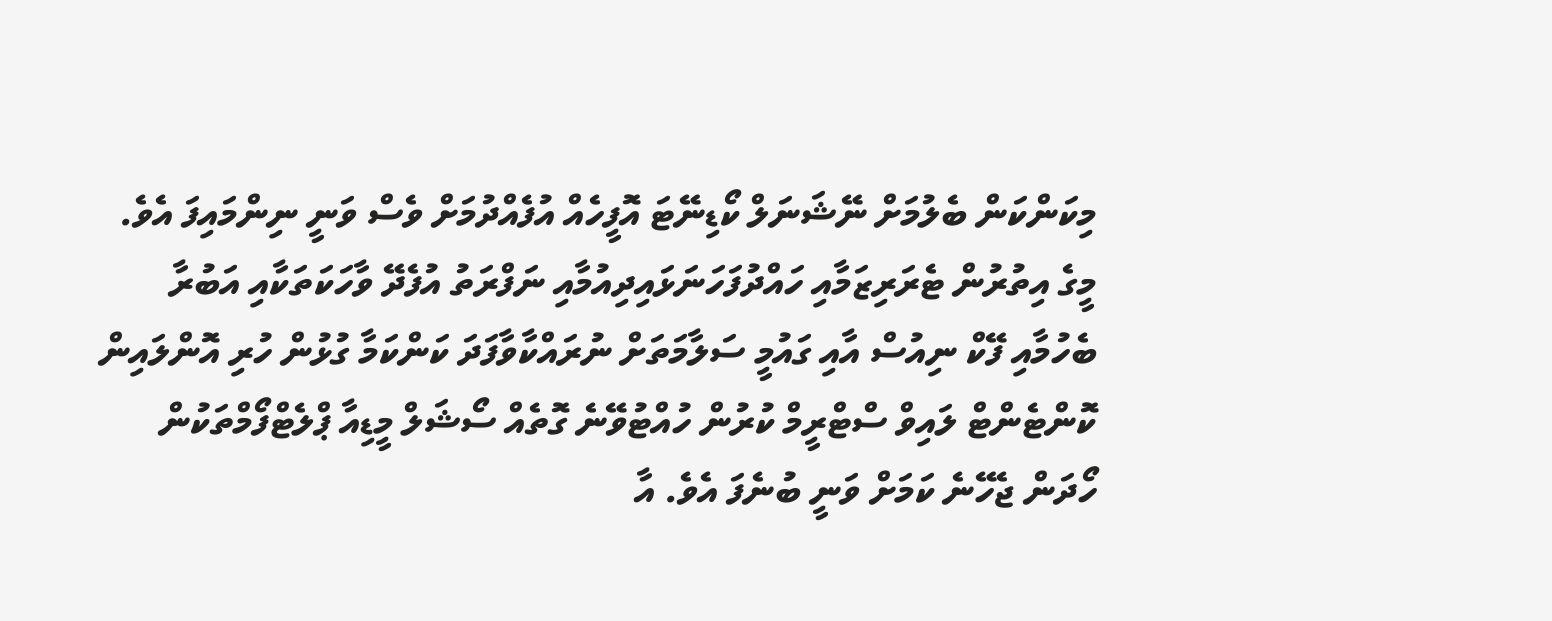މިކަންކަން ބެލުމަށް ނޭޝަނަލް ކޯޑިނޭޓަ އޮފީހެއް އުފެއްދުމަށް ވެސް ވަނީ ނިންމައިފަ އެވެ.
މީގެ އިތުރުން ޓެރަރިޒަމާއި ހައްދުފަހަނަޅައިދިއުމާއި ނަފްރަތު އުފެދޭ ވާހަކަތަކާއި އަބުރާ ބެހުމާއި ފޭކް ނިއުސް އާއި ގައުމީ ސަލާމަތަށް ނުރައްކާވާފަދަ ކަންކަމާ ގުޅުން ހުރި އޮންލައިން ކޮންޓެންޓް ލައިވް ސްޓްރީމް ކުރުން ހުއްޓުވޭނެ ގޮތެއް ސޯޝަލް މީޑިއާ ޕްލެޓްފޯމްތަކުން ހޯދަން ޖެހޭނެ ކަމަށް ވަނީ ބުނެފަ އެވެ. އާ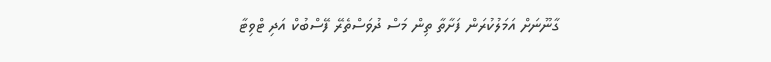ގާނޫނަށް އަމަލުކުރަން ފަށާތާ ތިން މަސް ދުވަސްތެރޭ ފޭސްބުކް އަދި ޓްވިޓާ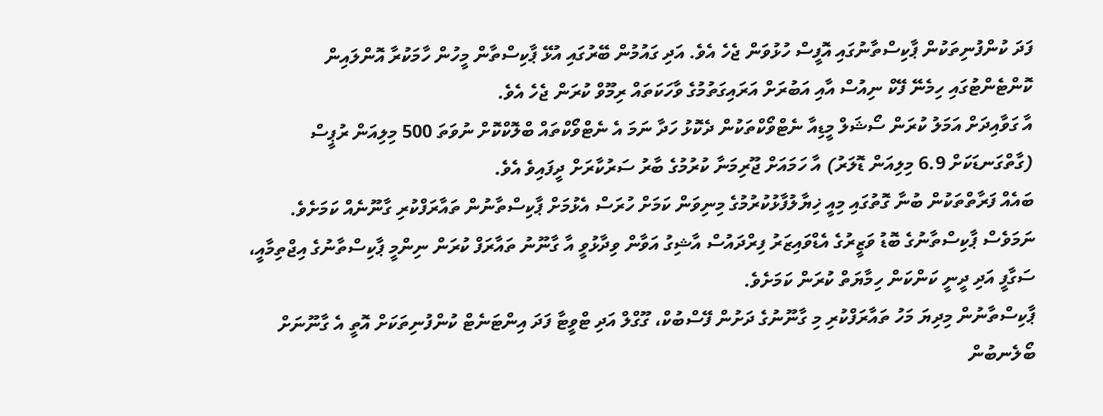ފަދަ ކުންފުނިތަކުން ޕާކިސްތާނުގައި އޮފީސް ހުޅުވަން ޖެހެ އެވެ. އަދި ގައުމުން ބޭރުގައި އުޅޭ ޕާކިސްތާން މީހުން ހާމަކުރާ އޮންލައިން ކޮންޓެންޓުގައި ހިމެނޭ ފޭކް ނިއުސް އާއި އަބުރަށް އަރައިގަތުމުގެ ވާހަކަތައް ރިމޫވް ކުރަން ޖެހެ އެވެ.
އާ ގަވާއިދަށް އަމަލު ކުރަން ސޯޝަލް މީޑިއާ ނެޓްވޯކްތަކުން ދެކޮޅު ހަދާ ނަމަ އެ ނެޓްވޯކްތައް ބްލޮކްކޮށް ނުވަތަ 500 މިލިއަން ރުޕީސް (ގާތްގަނޑަކަށް 6.9 މިލިއަން ޑޮލަރު) އާ ހަމައަށް ޖޫރިމަނާ ކުރުމުގެ ބާރު ސަރުކާރަށް ދީފައިވެ އެވެ.
ބައެއް ފަރާތްތަކުން ބުނާ ގޮތުގައި މިއީ ޚިޔާލުފާޅުކުރުމުގެ މިނިވަން ކަމަށް ހުރަސް އެޅުމަށް ޕާކިސްތާނުން ތައާރަފްކުރި ގާނޫނެއް ކަމަށެވެ. ނަމަވެސް ޕާކިސްތާނުގެ ބޮޑު ވަޒީރުގެ އެޑްވައިޒަރު ފިރްދައުސް އާޝިގު އަވާން ވިދާޅުވީ އާ ގާނޫނު ތައާރަފް ކުރަން ނިންމީ ޕާކިސްތާނުގެ އިޖްތިމާއީ، ސަގާފީ އަދި ދީނީ ކަންކަން ހިމާޔަތް ކުރަން ކަމަށެވެ.
ޕާކިސްތާނުން މިދިޔަ މަހު ތައާރަފްކުރި މި ގާނޫނުގެ ދަށުން ފޭސްބުކް، ގޫގްލް އަދި ޓްވީޓާ ފަދަ އިންޓަނެޓް ކުންފުނިތަކަށް އޮތީ އެ ގާނޫނަށް ބޯލެނބުން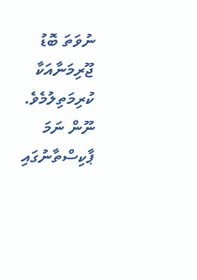ނުވަތަ ބޮޑު ޖޫރިމަނާއަކާ ކުރިމަތިލުމެވެ. ނޫން ނަމަ ޕާކިސްތާނުގައި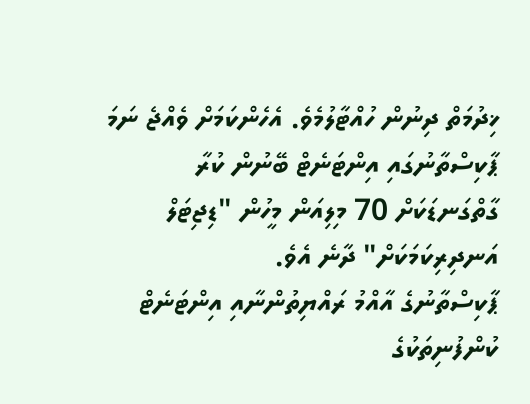ޚިދުމަތް ދިނުން ހުއްޓާލުމެވެ. އެހެންކަމަށް ވެއްޖެ ނަމަ ޕާކިސްތާނުގައި އިންޓަނެޓް ބޭނުން ކުރާ ގާތްގަނޑަކަށް 70 މިލިއަން މީހުން "ޑިޖިޓަލް އަނދިރިކަމަކަށް" ދާނެ އެވެ.
ޕާކިސްތާނުގެ އާއްމު ރައްޔިތުންނާއި އިންޓަނެޓް ކުންފުނިތަކުގެ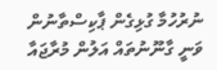ނުރުހުމާ ގުޅިގެން ޕާކިސްތާނުން ވަނީ ގާނޫނުތައް އަލުން މުރާޖައާ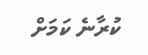ކުރާނެ ކަމަށް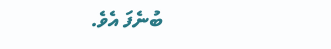ބުނެފަ އެވެ.